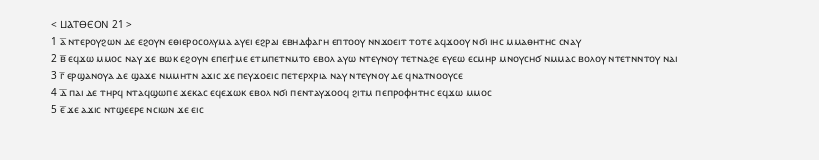< ⳘⲀⲦⲐⲈⲞⲚ 21 >
1 ⲁ̅ ⲛⲧⲉⲣⲟⲩϩⲱⲛ ⲇⲉ ⲉϩⲟⲩⲛ ⲉⲑⲓⲉⲣⲟⲥⲟⲗⲩⲙⲁ ⲁⲩⲉⲓ ⲉϩⲣⲁⲓ ⲉⲃⲏⲇⲫⲁⲅⲏ ⲉⲡⲧⲟⲟⲩ ⲛⲛϫⲟⲉⲓⲧ ⲧⲟⲧⲉ ⲁϥϫⲟⲟⲩ ⲛϭⲓ ⲓⲏⲥ ⲙⲙⲁⲑⲏⲧⲏⲥ ⲥⲛⲁⲩ
2 ⲃ̅ ⲉϥϫⲱ ⲙⲙⲟⲥ ⲛⲁⲩ ϫⲉ ⲃⲱⲕ ⲉϩⲟⲩⲛ ⲉⲡⲉⲓϯⲙⲉ ⲉⲧⲙⲡⲉⲧⲛⲙⲧⲟ ⲉⲃⲟⲗ ⲁⲩⲱ ⲛⲧⲉⲩⲛⲟⲩ ⲧⲉⲧⲛⲁϩⲉ ⲉⲩⲉⲱ ⲉⲥⲙⲏⲣ ⲙⲛⲟⲩⲥⲏϭ ⲛⲙⲙⲁⲥ ⲃⲟⲗⲟⲩ ⲛⲧⲉⲧⲛⲛⲧⲟⲩ ⲛⲁⲓ
3 ⲅ̅ ⲉⲣϣⲁⲛⲟⲩⲁ ⲇⲉ ϣⲁϫⲉ ⲛⲙⲙⲏⲧⲛ ⲁϫⲓⲥ ϫⲉ ⲡⲉⲩϫⲟⲉⲓⲥ ⲡⲉⲧⲉⲣⲭⲣⲓⲁ ⲛⲁⲩ ⲛⲧⲉⲩⲛⲟⲩ ⲇⲉ ϥⲛⲁⲧⲛⲟⲟⲩⲥⲉ
4 ⲇ̅ ⲡⲁⲓ ⲇⲉ ⲧⲏⲣϥ ⲛⲧⲁϥϣⲱⲡⲉ ϫⲉⲕⲁⲥ ⲉϥⲉϫⲱⲕ ⲉⲃⲟⲗ ⲛϭⲓ ⲡⲉⲛⲧⲁⲩϫⲟⲟϥ ϩⲓⲧⲙ ⲡⲉⲡⲣⲟⲫⲏⲧⲏⲥ ⲉϥϫⲱ ⲙⲙⲟⲥ
5 ⲉ̅ ϫⲉ ⲁϫⲓⲥ ⲛⲧϣⲉⲉⲣⲉ ⲛⲥⲓⲱⲛ ϫⲉ ⲉⲓⲥ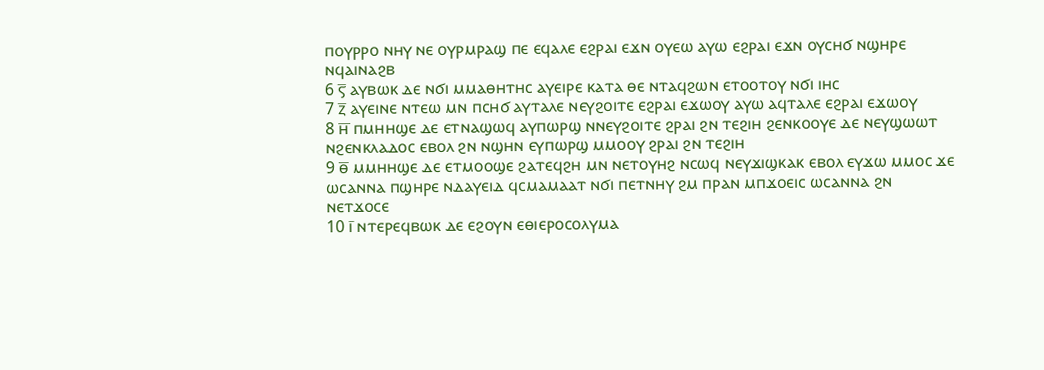ⲡⲟⲩⲣⲣⲟ ⲛⲏⲩ ⲛⲉ ⲟⲩⲣⲙⲣⲁϣ ⲡⲉ ⲉϥⲁⲗⲉ ⲉϩⲣⲁⲓ ⲉϫⲛ ⲟⲩⲉⲱ ⲁⲩⲱ ⲉϩⲣⲁⲓ ⲉϫⲛ ⲟⲩⲥⲏϭ ⲛϣⲏⲣⲉ ⲛϥⲁⲓⲛⲁϩⲃ
6 ⲋ̅ ⲁⲩⲃⲱⲕ ⲇⲉ ⲛϭⲓ ⲙⲙⲁⲑⲏⲧⲏⲥ ⲁⲩⲉⲓⲣⲉ ⲕⲁⲧⲁ ⲑⲉ ⲛⲧⲁϥϩⲱⲛ ⲉⲧⲟⲟⲧⲟⲩ ⲛϭⲓ ⲓⲏⲥ
7 ⲍ̅ ⲁⲩⲉⲓⲛⲉ ⲛⲧⲉⲱ ⲙⲛ ⲡⲥⲏϭ ⲁⲩⲧⲁⲗⲉ ⲛⲉⲩϩⲟⲓⲧⲉ ⲉϩⲣⲁⲓ ⲉϫⲱⲟⲩ ⲁⲩⲱ ⲁϥⲧⲁⲗⲉ ⲉϩⲣⲁⲓ ⲉϫⲱⲟⲩ
8 ⲏ̅ ⲡⲙⲏⲏϣⲉ ⲇⲉ ⲉⲧⲛⲁϣⲱϥ ⲁⲩⲡⲱⲣϣ ⲛⲛⲉⲩϩⲟⲓⲧⲉ ϩⲣⲁⲓ ϩⲛ ⲧⲉϩⲓⲏ ϩⲉⲛⲕⲟⲟⲩⲉ ⲇⲉ ⲛⲉⲩϣⲱⲱⲧ ⲛϩⲉⲛⲕⲗⲁⲇⲟⲥ ⲉⲃⲟⲗ ϩⲛ ⲛϣⲏⲛ ⲉⲩⲡⲱⲣϣ ⲙⲙⲟⲟⲩ ϩⲣⲁⲓ ϩⲛ ⲧⲉϩⲓⲏ
9 ⲑ̅ ⲙⲙⲏⲏϣⲉ ⲇⲉ ⲉⲧⲙⲟⲟϣⲉ ϩⲁⲧⲉϥϩⲏ ⲙⲛ ⲛⲉⲧⲟⲩⲏϩ ⲛⲥⲱϥ ⲛⲉⲩϫⲓϣⲕⲁⲕ ⲉⲃⲟⲗ ⲉⲩϫⲱ ⲙⲙⲟⲥ ϫⲉ ⲱⲥⲁⲛⲛⲁ ⲡϣⲏⲣⲉ ⲛⲇⲁⲩⲉⲓⲇ ϥⲥⲙⲁⲙⲁⲁⲧ ⲛϭⲓ ⲡⲉⲧⲛⲏⲩ ϩⲙ ⲡⲣⲁⲛ ⲙⲡϫⲟⲉⲓⲥ ⲱⲥⲁⲛⲛⲁ ϩⲛ ⲛⲉⲧϫⲟⲥⲉ
10 ⲓ̅ ⲛⲧⲉⲣⲉϥⲃⲱⲕ ⲇⲉ ⲉϩⲟⲩⲛ ⲉⲑⲓⲉⲣⲟⲥⲟⲗⲩⲙⲁ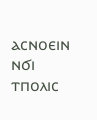ⲁⲥⲛⲟⲉⲓⲛ ⲛϭⲓ ⲧⲡⲟⲗⲓⲥ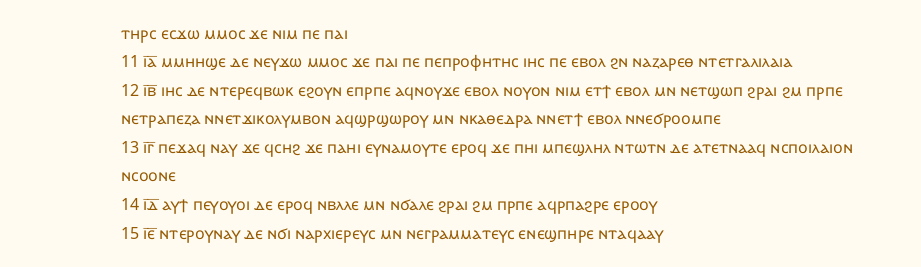ⲧⲏⲣⲥ ⲉⲥϫⲱ ⲙⲙⲟⲥ ϫⲉ ⲛⲓⲙ ⲡⲉ ⲡⲁⲓ
11 ⲓ̅ⲁ̅ ⲙⲙⲏⲏϣⲉ ⲇⲉ ⲛⲉⲩϫⲱ ⲙⲙⲟⲥ ϫⲉ ⲡⲁⲓ ⲡⲉ ⲡⲉⲡⲣⲟⲫⲏⲧⲏⲥ ⲓⲏⲥ ⲡⲉ ⲉⲃⲟⲗ ϩⲛ ⲛⲁⲍⲁⲣⲉⲑ ⲛⲧⲉⲧⲅⲁⲗⲓⲗⲁⲓⲁ
12 ⲓ̅ⲃ̅ ⲓⲏⲥ ⲇⲉ ⲛⲧⲉⲣⲉϥⲃⲱⲕ ⲉϩⲟⲩⲛ ⲉⲡⲣⲡⲉ ⲁϥⲛⲟⲩϫⲉ ⲉⲃⲟⲗ ⲛⲟⲩⲟⲛ ⲛⲓⲙ ⲉⲧϯ ⲉⲃⲟⲗ ⲙⲛ ⲛⲉⲧϣⲱⲡ ϩⲣⲁⲓ ϩⲙ ⲡⲣⲡⲉ ⲛⲉⲧⲣⲁⲡⲉⲍⲁ ⲛⲛⲉⲧϫⲓⲕⲟⲗⲩⲙⲃⲟⲛ ⲁϥϣⲣϣⲱⲣⲟⲩ ⲙⲛ ⲛⲕⲁⲑⲉⲇⲣⲁ ⲛⲛⲉⲧϯ ⲉⲃⲟⲗ ⲛⲛⲉϭⲣⲟⲟⲙⲡⲉ
13 ⲓ̅ⲅ̅ ⲡⲉϫⲁϥ ⲛⲁⲩ ϫⲉ ϥⲥⲏϩ ϫⲉ ⲡⲁⲏⲓ ⲉⲩⲛⲁⲙⲟⲩⲧⲉ ⲉⲣⲟϥ ϫⲉ ⲡⲏⲓ ⲙⲡⲉϣⲗⲏⲗ ⲛⲧⲱⲧⲛ ⲇⲉ ⲁⲧⲉⲧⲛⲁⲁϥ ⲛⲥⲡⲟⲓⲗⲁⲓⲟⲛ ⲛⲥⲟⲟⲛⲉ
14 ⲓ̅ⲇ̅ ⲁⲩϯ ⲡⲉⲩⲟⲩⲟⲓ ⲇⲉ ⲉⲣⲟϥ ⲛⲃⲗⲗⲉ ⲙⲛ ⲛϭⲁⲗⲉ ϩⲣⲁⲓ ϩⲙ ⲡⲣⲡⲉ ⲁϥⲣⲡⲁϩⲣⲉ ⲉⲣⲟⲟⲩ
15 ⲓ̅ⲉ̅ ⲛⲧⲉⲣⲟⲩⲛⲁⲩ ⲇⲉ ⲛϭⲓ ⲛⲁⲣⲭⲓⲉⲣⲉⲩⲥ ⲙⲛ ⲛⲉⲅⲣⲁⲙⲙⲁⲧⲉⲩⲥ ⲉⲛⲉϣⲡⲏⲣⲉ ⲛⲧⲁϥⲁⲁⲩ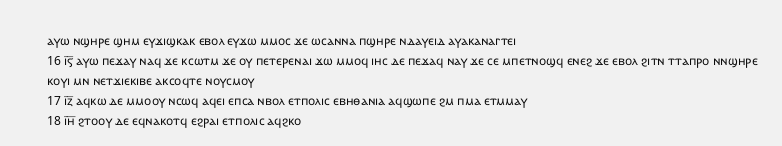ⲁⲩⲱ ⲛϣⲏⲣⲉ ϣⲏⲙ ⲉⲩϫⲓϣⲕⲁⲕ ⲉⲃⲟⲗ ⲉⲩϫⲱ ⲙⲙⲟⲥ ϫⲉ ⲱⲥⲁⲛⲛⲁ ⲡϣⲏⲣⲉ ⲛⲇⲁⲩⲉⲓⲇ ⲁⲩⲁⲕⲁⲛⲁⲅⲧⲉⲓ
16 ⲓ̅ⲋ̅ ⲁⲩⲱ ⲡⲉϫⲁⲩ ⲛⲁϥ ϫⲉ ⲕⲥⲱⲧⲙ ϫⲉ ⲟⲩ ⲡⲉⲧⲉⲣⲉⲛⲁⲓ ϫⲱ ⲙⲙⲟϥ ⲓⲏⲥ ⲇⲉ ⲡⲉϫⲁϥ ⲛⲁⲩ ϫⲉ ⲥⲉ ⲙⲡⲉⲧⲛⲟϣϥ ⲉⲛⲉϩ ϫⲉ ⲉⲃⲟⲗ ϩⲓⲧⲛ ⲧⲧⲁⲡⲣⲟ ⲛⲛϣⲏⲣⲉ ⲕⲟⲩⲓ ⲙⲛ ⲛⲉⲧϫⲓⲉⲕⲓⲃⲉ ⲁⲕⲥⲟϥⲧⲉ ⲛⲟⲩⲥⲙⲟⲩ
17 ⲓ̅ⲍ̅ ⲁϥⲕⲱ ⲇⲉ ⲙⲙⲟⲟⲩ ⲛⲥⲱϥ ⲁϥⲉⲓ ⲉⲡⲥⲁ ⲛⲃⲟⲗ ⲉⲧⲡⲟⲗⲓⲥ ⲉⲃⲏⲑⲁⲛⲓⲁ ⲁϥϣⲱⲡⲉ ϩⲙ ⲡⲙⲁ ⲉⲧⲙⲙⲁⲩ
18 ⲓ̅ⲏ̅ ϩⲧⲟⲟⲩ ⲇⲉ ⲉϥⲛⲁⲕⲟⲧϥ ⲉϩⲣⲁⲓ ⲉⲧⲡⲟⲗⲓⲥ ⲁϥϩⲕⲟ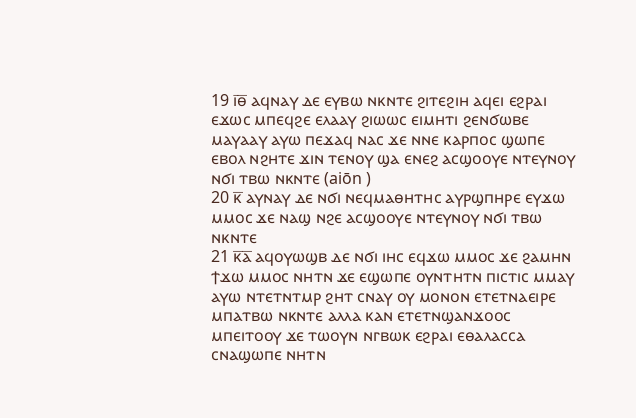19 ⲓ̅ⲑ̅ ⲁϥⲛⲁⲩ ⲇⲉ ⲉⲩⲃⲱ ⲛⲕⲛⲧⲉ ϩⲓⲧⲉϩⲓⲏ ⲁϥⲉⲓ ⲉϩⲣⲁⲓ ⲉϫⲱⲥ ⲙⲡⲉϥϩⲉ ⲉⲗⲁⲁⲩ ϩⲓⲱⲱⲥ ⲉⲓⲙⲏⲧⲓ ϩⲉⲛϭⲱⲃⲉ ⲙⲁⲩⲁⲁⲩ ⲁⲩⲱ ⲡⲉϫⲁϥ ⲛⲁⲥ ϫⲉ ⲛⲛⲉ ⲕⲁⲣⲡⲟⲥ ϣⲱⲡⲉ ⲉⲃⲟⲗ ⲛϩⲏⲧⲉ ϫⲓⲛ ⲧⲉⲛⲟⲩ ϣⲁ ⲉⲛⲉϩ ⲁⲥϣⲟⲟⲩⲉ ⲛⲧⲉⲩⲛⲟⲩ ⲛϭⲓ ⲧⲃⲱ ⲛⲕⲛⲧⲉ (aiōn )
20 ⲕ̅ ⲁⲩⲛⲁⲩ ⲇⲉ ⲛϭⲓ ⲛⲉϥⲙⲁⲑⲏⲧⲏⲥ ⲁⲩⲣϣⲡⲏⲣⲉ ⲉⲩϫⲱ ⲙⲙⲟⲥ ϫⲉ ⲛⲁϣ ⲛϩⲉ ⲁⲥϣⲟⲟⲩⲉ ⲛⲧⲉⲩⲛⲟⲩ ⲛϭⲓ ⲧⲃⲱ ⲛⲕⲛⲧⲉ
21 ⲕ̅ⲁ̅ ⲁϥⲟⲩⲱϣⲃ ⲇⲉ ⲛϭⲓ ⲓⲏⲥ ⲉϥϫⲱ ⲙⲙⲟⲥ ϫⲉ ϩⲁⲙⲏⲛ ϯϫⲱ ⲙⲙⲟⲥ ⲛⲏⲧⲛ ϫⲉ ⲉϣⲱⲡⲉ ⲟⲩⲛⲧⲏⲧⲛ ⲡⲓⲥⲧⲓⲥ ⲙⲙⲁⲩ ⲁⲩⲱ ⲛⲧⲉⲧⲛⲧⲙⲣ ϩⲏⲧ ⲥⲛⲁⲩ ⲟⲩ ⲙⲟⲛⲟⲛ ⲉⲧⲉⲧⲛⲁⲉⲓⲣⲉ ⲙⲡⲁⲧⲃⲱ ⲛⲕⲛⲧⲉ ⲁⲗⲗⲁ ⲕⲁⲛ ⲉⲧⲉⲧⲛϣⲁⲛϫⲟⲟⲥ ⲙⲡⲉⲓⲧⲟⲟⲩ ϫⲉ ⲧⲱⲟⲩⲛ ⲛⲅⲃⲱⲕ ⲉϩⲣⲁⲓ ⲉⲑⲁⲗⲁⲥⲥⲁ ⲥⲛⲁϣⲱⲡⲉ ⲛⲏⲧⲛ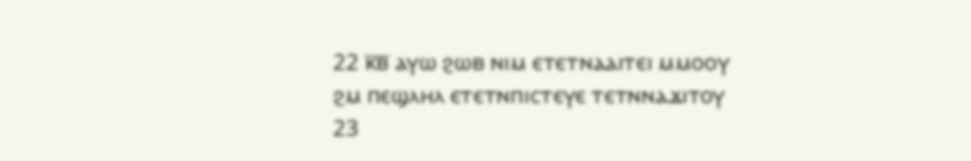22 ⲕ̅ⲃ̅ ⲁⲩⲱ ϩⲱⲃ ⲛⲓⲙ ⲉⲧⲉⲧⲛⲁⲁⲓⲧⲉⲓ ⲙⲙⲟⲟⲩ ϩⲙ ⲡⲉϣⲗⲏⲗ ⲉⲧⲉⲧⲛⲡⲓⲥⲧⲉⲩⲉ ⲧⲉⲧⲛⲛⲁϫⲓⲧⲟⲩ
23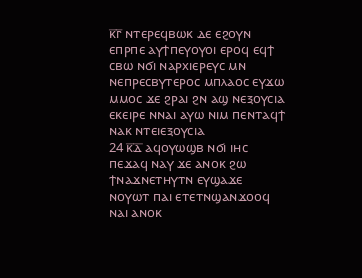ⲕ̅ⲅ̅ ⲛⲧⲉⲣⲉϥⲃⲱⲕ ⲇⲉ ⲉϩⲟⲩⲛ ⲉⲡⲣⲡⲉ ⲁⲩϯⲡⲉⲩⲟⲩⲟⲓ ⲉⲣⲟϥ ⲉϥϯ ⲥⲃⲱ ⲛϭⲓ ⲛⲁⲣⲭⲓⲉⲣⲉⲩⲥ ⲙⲛ ⲛⲉⲡⲣⲉⲥⲃⲩⲧⲉⲣⲟⲥ ⲙⲡⲗⲁⲟⲥ ⲉⲩϫⲱ ⲙⲙⲟⲥ ϫⲉ ϩⲣⲁⲓ ϩⲛ ⲁϣ ⲛⲉⲝⲟⲩⲥⲓⲁ ⲉⲕⲉⲓⲣⲉ ⲛⲛⲁⲓ ⲁⲩⲱ ⲛⲓⲙ ⲡⲉⲛⲧⲁϥϯ ⲛⲁⲕ ⲛⲧⲉⲓⲉⲝⲟⲩⲥⲓⲁ
24 ⲕ̅ⲇ̅ ⲁϥⲟⲩⲱϣⲃ ⲛϭⲓ ⲓⲏⲥ ⲡⲉϫⲁϥ ⲛⲁⲩ ϫⲉ ⲁⲛⲟⲕ ϩⲱ ϯⲛⲁϫⲛⲉⲧⲏⲩⲧⲛ ⲉⲩϣⲁϫⲉ ⲛⲟⲩⲱⲧ ⲡⲁⲓ ⲉⲧⲉⲧⲛϣⲁⲛϫⲟⲟϥ ⲛⲁⲓ ⲁⲛⲟⲕ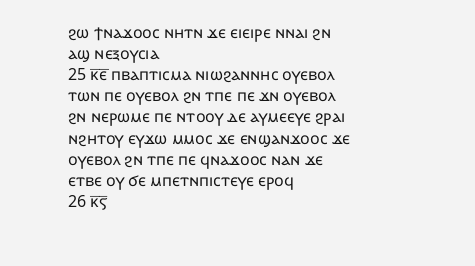ϩⲱ ϯⲛⲁϫⲟⲟⲥ ⲛⲏⲧⲛ ϫⲉ ⲉⲓⲉⲓⲣⲉ ⲛⲛⲁⲓ ϩⲛ ⲁϣ ⲛⲉⲝⲟⲩⲥⲓⲁ
25 ⲕ̅ⲉ̅ ⲡⲃⲁⲡⲧⲓⲥⲙⲁ ⲛⲓⲱϩⲁⲛⲛⲏⲥ ⲟⲩⲉⲃⲟⲗ ⲧⲱⲛ ⲡⲉ ⲟⲩⲉⲃⲟⲗ ϩⲛ ⲧⲡⲉ ⲡⲉ ϫⲛ ⲟⲩⲉⲃⲟⲗ ϩⲛ ⲛⲉⲣⲱⲙⲉ ⲡⲉ ⲛⲧⲟⲟⲩ ⲇⲉ ⲁⲩⲙⲉⲉⲩⲉ ϩⲣⲁⲓ ⲛϩⲏⲧⲟⲩ ⲉⲩϫⲱ ⲙⲙⲟⲥ ϫⲉ ⲉⲛϣⲁⲛϫⲟⲟⲥ ϫⲉ ⲟⲩⲉⲃⲟⲗ ϩⲛ ⲧⲡⲉ ⲡⲉ ϥⲛⲁϫⲟⲟⲥ ⲛⲁⲛ ϫⲉ ⲉⲧⲃⲉ ⲟⲩ ϭⲉ ⲙⲡⲉⲧⲛⲡⲓⲥⲧⲉⲩⲉ ⲉⲣⲟϥ
26 ⲕ̅ⲋ̅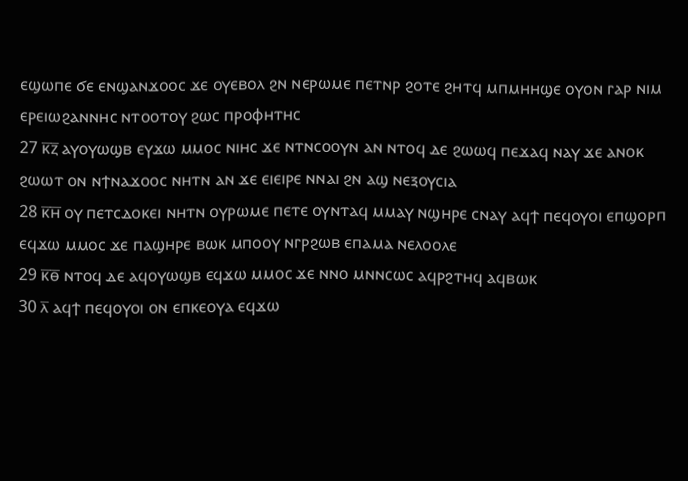ⲉϣⲱⲡⲉ ϭⲉ ⲉⲛϣⲁⲛϫⲟⲟⲥ ϫⲉ ⲟⲩⲉⲃⲟⲗ ϩⲛ ⲛⲉⲣⲱⲙⲉ ⲡⲉⲧⲛⲣ ϩⲟⲧⲉ ϩⲏⲧϥ ⲙⲡⲙⲏⲏϣⲉ ⲟⲩⲟⲛ ⲅⲁⲣ ⲛⲓⲙ ⲉⲣⲉⲓⲱϩⲁⲛⲛⲏⲥ ⲛⲧⲟⲟⲧⲟⲩ ϩⲱⲥ ⲡⲣⲟⲫⲏⲧⲏⲥ
27 ⲕ̅ⲍ̅ ⲁⲩⲟⲩⲱϣⲃ ⲉⲩϫⲱ ⲙⲙⲟⲥ ⲛⲓⲏⲥ ϫⲉ ⲛⲧⲛⲥⲟⲟⲩⲛ ⲁⲛ ⲛⲧⲟϥ ⲇⲉ ϩⲱⲱϥ ⲡⲉϫⲁϥ ⲛⲁⲩ ϫⲉ ⲁⲛⲟⲕ ϩⲱⲱⲧ ⲟⲛ ⲛϯⲛⲁϫⲟⲟⲥ ⲛⲏⲧⲛ ⲁⲛ ϫⲉ ⲉⲓⲉⲓⲣⲉ ⲛⲛⲁⲓ ϩⲛ ⲁϣ ⲛⲉⲝⲟⲩⲥⲓⲁ
28 ⲕ̅ⲏ̅ ⲟⲩ ⲡⲉⲧⲥⲇⲟⲕⲉⲓ ⲛⲏⲧⲛ ⲟⲩⲣⲱⲙⲉ ⲡⲉⲧⲉ ⲟⲩⲛⲧⲁϥ ⲙⲙⲁⲩ ⲛϣⲏⲣⲉ ⲥⲛⲁⲩ ⲁϥϯ ⲡⲉϥⲟⲩⲟⲓ ⲉⲡϣⲟⲣⲡ ⲉϥϫⲱ ⲙⲙⲟⲥ ϫⲉ ⲡⲁϣⲏⲣⲉ ⲃⲱⲕ ⲙⲡⲟⲟⲩ ⲛⲅⲣϩⲱⲃ ⲉⲡⲁⲙⲁ ⲛⲉⲗⲟⲟⲗⲉ
29 ⲕ̅ⲑ̅ ⲛⲧⲟϥ ⲇⲉ ⲁϥⲟⲩⲱϣⲃ ⲉϥϫⲱ ⲙⲙⲟⲥ ϫⲉ ⲛⲛⲟ ⲙⲛⲛⲥⲱⲥ ⲁϥⲣϩⲧⲏϥ ⲁϥⲃⲱⲕ
30 ⲗ̅ ⲁϥϯ ⲡⲉϥⲟⲩⲟⲓ ⲟⲛ ⲉⲡⲕⲉⲟⲩⲁ ⲉϥϫⲱ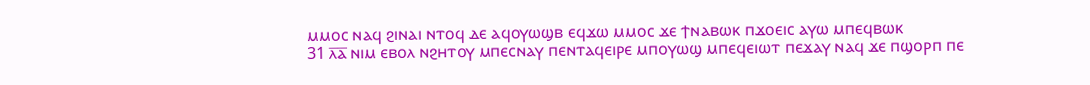ⲙⲙⲟⲥ ⲛⲁϥ ϩⲓⲛⲁⲓ ⲛⲧⲟϥ ⲇⲉ ⲁϥⲟⲩⲱϣⲃ ⲉϥϫⲱ ⲙⲙⲟⲥ ϫⲉ ϯⲛⲁⲃⲱⲕ ⲡϫⲟⲉⲓⲥ ⲁⲩⲱ ⲙⲡⲉϥⲃⲱⲕ
31 ⲗ̅ⲁ̅ ⲛⲓⲙ ⲉⲃⲟⲗ ⲛϩⲏⲧⲟⲩ ⲙⲡⲉⲥⲛⲁⲩ ⲡⲉⲛⲧⲁϥⲉⲓⲣⲉ ⲙⲡⲟⲩⲱϣ ⲙⲡⲉϥⲉⲓⲱⲧ ⲡⲉϫⲁⲩ ⲛⲁϥ ϫⲉ ⲡϣⲟⲣⲡ ⲡⲉ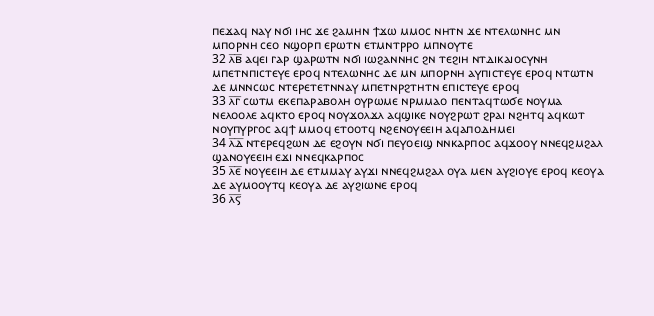ⲡⲉϫⲁϥ ⲛⲁⲩ ⲛϭⲓ ⲓⲏⲥ ϫⲉ ϩⲁⲙⲏⲛ ϯϫⲱ ⲙⲙⲟⲥ ⲛⲏⲧⲛ ϫⲉ ⲛⲧⲉⲗⲱⲛⲏⲥ ⲙⲛ ⲙⲡⲟⲣⲛⲏ ⲥⲉⲟ ⲛϣⲟⲣⲡ ⲉⲣⲱⲧⲛ ⲉⲧⲙⲛⲧⲣⲣⲟ ⲙⲡⲛⲟⲩⲧⲉ
32 ⲗ̅ⲃ̅ ⲁϥⲉⲓ ⲅⲁⲣ ϣⲁⲣⲱⲧⲛ ⲛϭⲓ ⲓⲱϩⲁⲛⲛⲏⲥ ϩⲛ ⲧⲉϩⲓⲏ ⲛⲧⲇⲓⲕⲁⲓⲟⲥⲩⲛⲏ ⲙⲡⲉⲧⲛⲡⲓⲥⲧⲉⲩⲉ ⲉⲣⲟϥ ⲛⲧⲉⲗⲱⲛⲏⲥ ⲇⲉ ⲙⲛ ⲙⲡⲟⲣⲛⲏ ⲁⲩⲡⲓⲥⲧⲉⲩⲉ ⲉⲣⲟϥ ⲛⲧⲱⲧⲛ ⲇⲉ ⲙⲛⲛⲥⲱⲥ ⲛⲧⲉⲣⲉⲧⲉⲧⲛⲛⲁⲩ ⲙⲡⲉⲧⲛⲣϩⲧⲏⲧⲛ ⲉⲡⲓⲥⲧⲉⲩⲉ ⲉⲣⲟϥ
33 ⲗ̅ⲅ̅ ⲥⲱⲧⲙ ⲉⲕⲉⲡⲁⲣⲁⲃⲟⲗⲏ ⲟⲩⲣⲱⲙⲉ ⲛⲣⲙⲙⲁⲟ ⲡⲉⲛⲧⲁϥⲧⲱϭⲉ ⲛⲟⲩⲙⲁ ⲛⲉⲗⲟⲟⲗⲉ ⲁϥⲕⲧⲟ ⲉⲣⲟϥ ⲛⲟⲩϫⲟⲗϫⲗ ⲁϥϣⲓⲕⲉ ⲛⲟⲩϩⲣⲱⲧ ϩⲣⲁⲓ ⲛϩⲏⲧϥ ⲁϥⲕⲱⲧ ⲛⲟⲩⲡⲩⲣⲅⲟⲥ ⲁϥϯ ⲙⲙⲟϥ ⲉⲧⲟⲟⲧϥ ⲛϩⲉⲛⲟⲩⲉⲉⲓⲏ ⲁϥⲁⲡⲟⲇⲏⲙⲉⲓ
34 ⲗ̅ⲇ̅ ⲛⲧⲉⲣⲉϥϩⲱⲛ ⲇⲉ ⲉϩⲟⲩⲛ ⲛϭⲓ ⲡⲉⲩⲟⲉⲓϣ ⲛⲛⲕⲁⲣⲡⲟⲥ ⲁϥϫⲟⲟⲩ ⲛⲛⲉϥϩⲙϩⲁⲗ ϣⲁⲛⲟⲩⲉⲉⲓⲏ ⲉϫⲓ ⲛⲛⲉϥⲕⲁⲣⲡⲟⲥ
35 ⲗ̅ⲉ̅ ⲛⲟⲩⲉⲉⲓⲏ ⲇⲉ ⲉⲧⲙⲙⲁⲩ ⲁⲩϫⲓ ⲛⲛⲉϥϩⲙϩⲁⲗ ⲟⲩⲁ ⲙⲉⲛ ⲁⲩϩⲓⲟⲩⲉ ⲉⲣⲟϥ ⲕⲉⲟⲩⲁ ⲇⲉ ⲁⲩⲙⲟⲟⲩⲧϥ ⲕⲉⲟⲩⲁ ⲇⲉ ⲁⲩϩⲓⲱⲛⲉ ⲉⲣⲟϥ
36 ⲗ̅ⲋ̅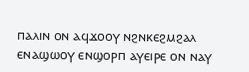ⲡⲁⲗⲓⲛ ⲟⲛ ⲁϥϫⲟⲟⲩ ⲛϩⲛⲕⲉϩⲙϩⲁⲗ ⲉⲛⲁϣⲱⲟⲩ ⲉⲛϣⲟⲣⲡ ⲁⲩⲉⲓⲣⲉ ⲟⲛ ⲛⲁⲩ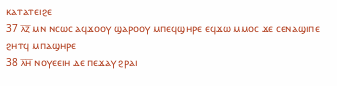ⲕⲁⲧⲁⲧⲉⲓϩⲉ
37 ⲗ̅ⲍ̅ ⲙⲛ ⲛⲥⲱⲥ ⲁϥϫⲟⲟⲩ ϣⲁⲣⲟⲟⲩ ⲙⲡⲉϥϣⲏⲣⲉ ⲉϥϫⲱ ⲙⲙⲟⲥ ϫⲉ ⲥⲉⲛⲁϣⲓⲡⲉ ϩⲏⲧϥ ⲙⲡⲁϣⲏⲣⲉ
38 ⲗ̅ⲏ̅ ⲛⲟⲩⲉⲉⲓⲏ ⲇⲉ ⲡⲉϫⲁⲩ ϩⲣⲁⲓ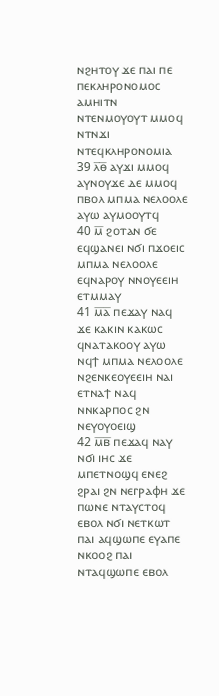ⲛϩⲏⲧⲟⲩ ϫⲉ ⲡⲁⲓ ⲡⲉ ⲡⲉⲕⲗⲏⲣⲟⲛⲟⲙⲟⲥ ⲁⲙⲏⲓⲧⲛ ⲛⲧⲉⲛⲙⲟⲩⲟⲩⲧ ⲙⲙⲟϥ ⲛⲧⲛϫⲓ ⲛⲧⲉϥⲕⲗⲏⲣⲟⲛⲟⲙⲓⲁ
39 ⲗ̅ⲑ̅ ⲁⲩϫⲓ ⲙⲙⲟϥ ⲁⲩⲛⲟⲩϫⲉ ⲇⲉ ⲙⲙⲟϥ ⲡⲃⲟⲗ ⲙⲡⲙⲁ ⲛⲉⲗⲟⲟⲗⲉ ⲁⲩⲱ ⲁⲩⲙⲟⲟⲩⲧϥ
40 ⲙ̅ ϩⲟⲧⲁⲛ ϭⲉ ⲉϥϣⲁⲛⲉⲓ ⲛϭⲓ ⲡϫⲟⲉⲓⲥ ⲙⲡⲙⲁ ⲛⲉⲗⲟⲟⲗⲉ ⲉϥⲛⲁⲣⲟⲩ ⲛⲛⲟⲩⲉⲉⲓⲏ ⲉⲧⲙⲙⲁⲩ
41 ⲙ̅ⲁ̅ ⲡⲉϫⲁⲩ ⲛⲁϥ ϫⲉ ⲕⲁⲕⲓⲛ ⲕⲁⲕⲱⲥ ϥⲛⲁⲧⲁⲕⲟⲟⲩ ⲁⲩⲱ ⲛϥϯ ⲙⲡⲙⲁ ⲛⲉⲗⲟⲟⲗⲉ ⲛϩⲉⲛⲕⲉⲟⲩⲉⲉⲓⲏ ⲛⲁⲓ ⲉⲧⲛⲁϯ ⲛⲁϥ ⲛⲛⲕⲁⲣⲡⲟⲥ ϩⲛ ⲛⲉⲩⲟⲩⲟⲉⲓϣ
42 ⲙ̅ⲃ̅ ⲡⲉϫⲁϥ ⲛⲁⲩ ⲛϭⲓ ⲓⲏⲥ ϫⲉ ⲙⲡⲉⲧⲛⲟϣϥ ⲉⲛⲉϩ ϩⲣⲁⲓ ϩⲛ ⲛⲉⲅⲣⲁⲫⲏ ϫⲉ ⲡⲱⲛⲉ ⲛⲧⲁⲩⲥⲧⲟϥ ⲉⲃⲟⲗ ⲛϭⲓ ⲛⲉⲧⲕⲱⲧ ⲡⲁⲓ ⲁϥϣⲱⲡⲉ ⲉⲩⲁⲡⲉ ⲛⲕⲟⲟϩ ⲡⲁⲓ ⲛⲧⲁϥϣⲱⲡⲉ ⲉⲃⲟⲗ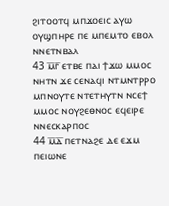ϩⲓⲧⲟⲟⲧϥ ⲙⲡϫⲟⲉⲓⲥ ⲁⲩⲱ ⲟⲩϣⲡⲏⲣⲉ ⲡⲉ ⲙⲡⲉⲙⲧⲟ ⲉⲃⲟⲗ ⲛⲛⲉⲧⲛⲃⲁⲗ
43 ⲙ̅ⲅ̅ ⲉⲧⲃⲉ ⲡⲁⲓ ϯϫⲱ ⲙⲙⲟⲥ ⲛⲏⲧⲛ ϫⲉ ⲥⲉⲛⲁϥⲓ ⲛⲧⲙⲛⲧⲣⲣⲟ ⲙⲡⲛⲟⲩⲧⲉ ⲛⲧⲉⲧⲏⲩⲧⲛ ⲛⲥⲉϯ ⲙⲙⲟⲥ ⲛⲟⲩϩⲉⲑⲛⲟⲥ ⲉϥⲉⲓⲣⲉ ⲛⲛⲉⲥⲕⲁⲣⲡⲟⲥ
44 ⲙ̅ⲇ̅ ⲡⲉⲧⲛⲁϩⲉ ⲇⲉ ⲉϫⲙ ⲡⲉⲓⲱⲛⲉ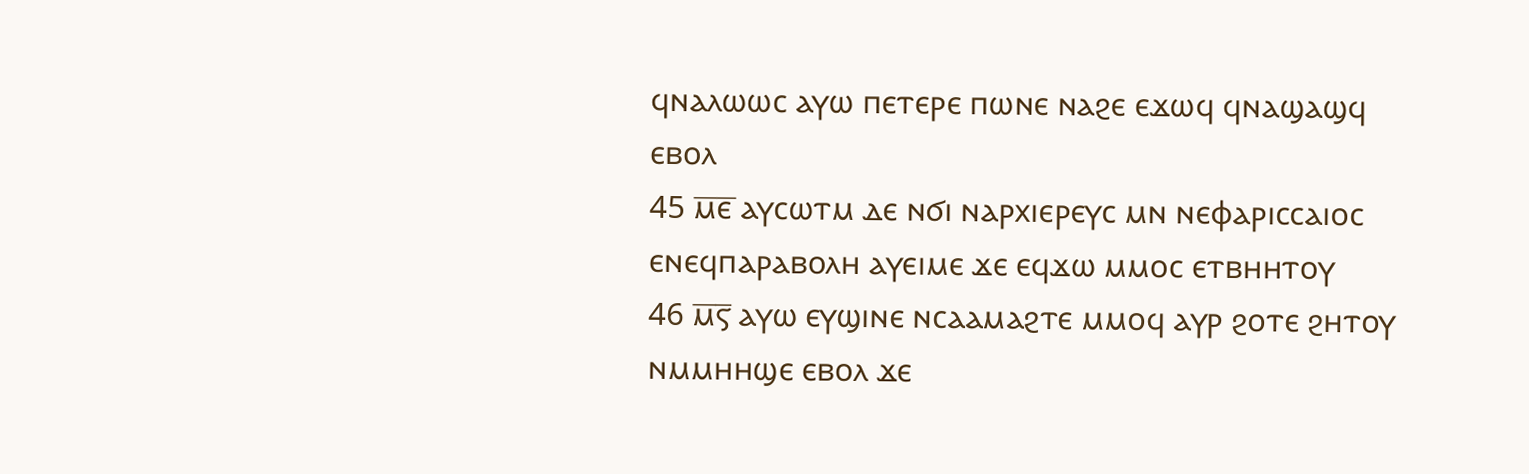ϥⲛⲁⲗⲱⲱⲥ ⲁⲩⲱ ⲡⲉⲧⲉⲣⲉ ⲡⲱⲛⲉ ⲛⲁϩⲉ ⲉϫⲱϥ ϥⲛⲁϣⲁϣϥ ⲉⲃⲟⲗ
45 ⲙ̅ⲉ̅ ⲁⲩⲥⲱⲧⲙ ⲇⲉ ⲛϭⲓ ⲛⲁⲣⲭⲓⲉⲣⲉⲩⲥ ⲙⲛ ⲛⲉⲫⲁⲣⲓⲥⲥⲁⲓⲟⲥ ⲉⲛⲉϥⲡⲁⲣⲁⲃⲟⲗⲏ ⲁⲩⲉⲓⲙⲉ ϫⲉ ⲉϥϫⲱ ⲙⲙⲟⲥ ⲉⲧⲃⲏⲏⲧⲟⲩ
46 ⲙ̅ⲋ̅ ⲁⲩⲱ ⲉⲩϣⲓⲛⲉ ⲛⲥⲁⲁⲙⲁϩⲧⲉ ⲙⲙⲟϥ ⲁⲩⲣ ϩⲟⲧⲉ ϩⲏⲧⲟⲩ ⲛⲙⲙⲏⲏϣⲉ ⲉⲃⲟⲗ ϫⲉ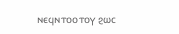ⲛⲉϥⲛⲧⲟⲟⲧⲟⲩ ϩⲱⲥ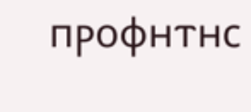ⲡⲣⲟⲫⲏⲧⲏⲥ